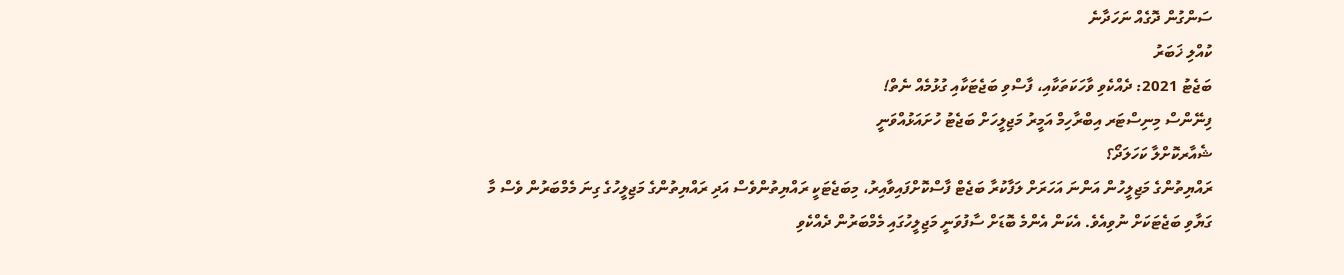ސަންގުން ދޮގެއް ނަހަދާނެ
ކުއްލި ޚަބަރު
ބަޖެޓު 2021: ދެއްކެވި ވާހަކަތަކާއި، ފާސްވި ބަޖެޓަކާއި ގުޅުމެއް ނެތް!
ފިނޭންސް މިނިސްޓަރ އިބްރާހިމް އަމީރު މަޖިލީހަށް ބަޖެޓު ހުށައަޅުއްވަނީ
ޝެއާރކޮށްލާ ކަހަލަދޯ؟
ރައްޔިތުންގެ މަޖިލީހުން އަންނަ އަހަރަށް ލަފާކުރާ ބަޖެޓް ފާސްކޮށްފައިވާއިރު، މިބަޖެޓަކީ ރައްޔިތުންވެސް އަދި ރައްޔިތުންގެ މަޖިލީހުގެ ގިނަ މެމްބަރުން ވެސް މާ ގަޔާވި ބަޖެޓަކަށް ނުވިއެވެ. އެކަން އެންމެ ބޮޑަށް ސާފުވަނީ މަޖިލީހުގައި މެމްބަރުން ދެއްކެވި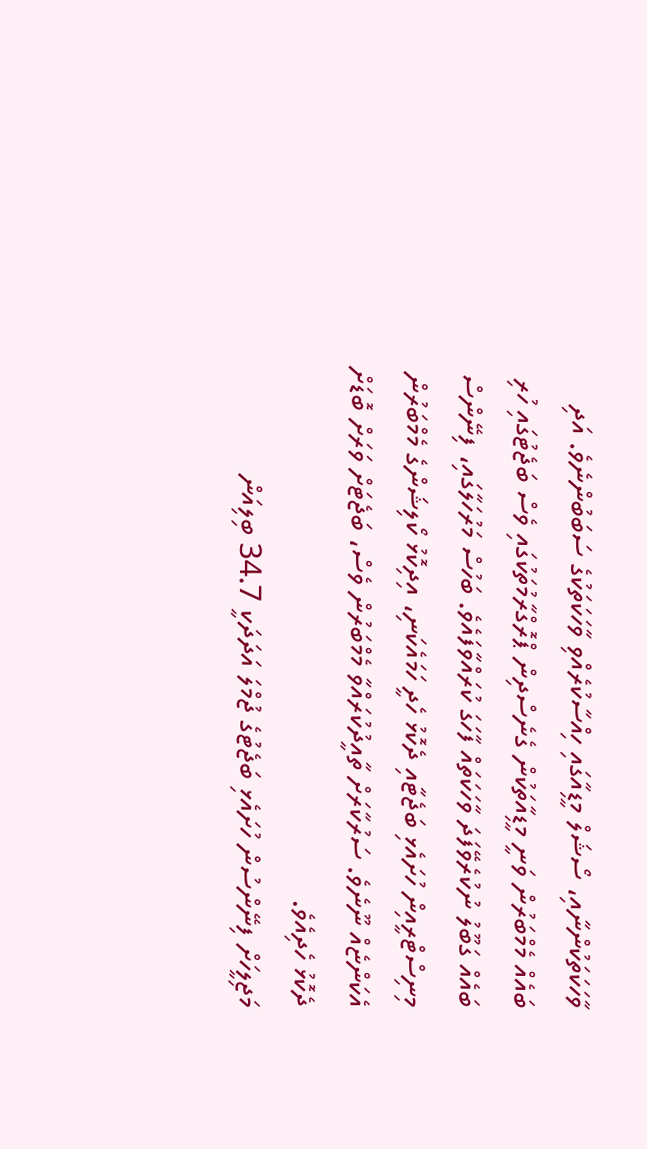ވާހަކަތަކުންނާއި، ސޯޝަލް މީޑިއާގައި ހިއްސާކުރެއްވި ވާހަކަތަކުގެ ސަބަބުންނެވެ. އަދި ބައެއް މެމްބަރުން ވަނީ މީޑިއާތަކުން ގެނެސްދިން ޕްރޮގްރާމުތަކުގައި ވެސް ބަޖެޓުގައި ހުރި ބައެއް ގަބޫލު ނުކުރެވޭފަދަ ވާހަކަތައް ފާހަގަ ކުރައްވާފައެވެ. ބަހުސް މަރުހަލާގައި، ފިނޭންސް މިނިސްޓްރީއިން ހުށައެޅި ބަޖެޓާއި ދެކޮޅު ހެދީ ހަމައެކަނި، އިދިކޮޅު ކޯލިޝަންގެ މެމްބަރުން އެކަންޏެއް ނޫނެވެ. ސަރުކާރަށް ތާއީދުކުރައްވާ މެމްބަރުން ވެސް، ބަޖެޓަށް ވަރަށް ބޮޑަށް ދެކޮޅު ހެދިއެވެ.
މަޖިލީހަށް ފިނޭންސުން ހުށައެޅި ބަޖެޓުގެ ޖުމްލަ އަދަދަކީ 34.7 ބިލިއަން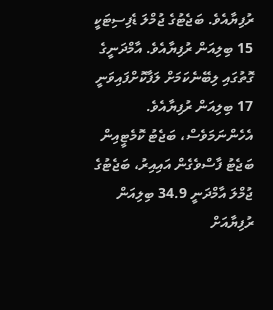ރުފިޔާއެވެ. ބަޖެޓުގެ ޖުމްލަ ޑެފިސިޓަކީ 15 ބިލިއަން ރުފިޔާއެވެ. އާމްދަނީގެ ގޮތުގައި ލިބޭނެކަމަށް ލަފާކޮށްފައިވަނީ 17 ބިލިއަން ރުފިޔާއެވެ. އެހެންނަމަވެސް، ބަޖެޓު ކޮމެޓީއިން ބަޖެޓު ފާސްވެގެން އައިއިރު، ބަޖެޓުގެ ޖުމްލަ އާމްދަނީ 34.9 ބިލިއަން ރުފިޔާއަށް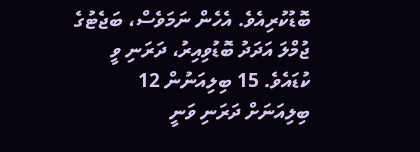ބޮޑުކުރިއެވެ. އެހެން ނަމަވެސް، ބަޖެޓުގެ ޖުމްލަ އަދަދު ބޮޑުވިއިރު، ދަރަނި ވީ ކުޑައެވެ. 15 ބިލިއަނުން 12 ބިލިއަނަށް ދަރަނި ވަނީ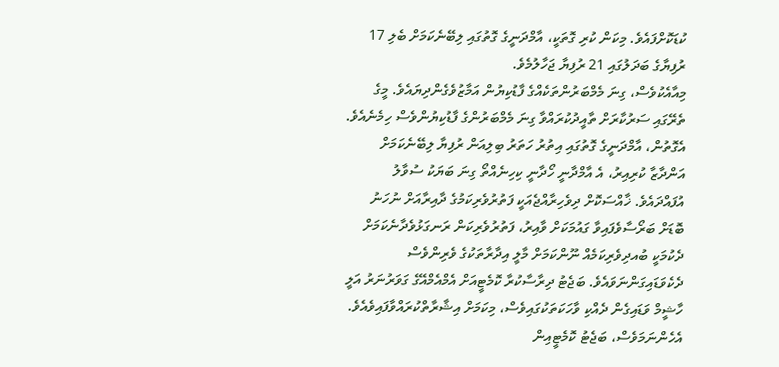ކުޑަކޮށްފައެވެ. މިކަން ކުރި ގޮތަކީ، އާމްދަނީގެ ގޮތުގައި ލިބޭނެކަމަށް ބެލި 17 ރުފިޔާގެ ބަދަލުގައި 21 ރުފިޔާ ޖަހާލުމެވެ.
މިއާއެކުވެސް، ގިނަ މެމްބަރުންތަކެއްގެ ފާޑުކިޔުން އަމާޒުވެގެންދިޔައެވެ. މީގެ ތެރޭގައި ސަރުކާރަށް ތާއީދުކުރައްވާ ގިނަ މެމްބަރުންގެ ފާޑުކިޔުންވެސް ހިމެނެއެވެ. އެގޮތުން، އާމްދަނީގެ ގޮތުގައި އިތުރު ހަތަރު ބިލިއަން ރުފިޔާ ލިބޭނެކަމަށް އަންދާޒާ ކުރިއިރު، އެ އާމްދާނީ ހޯދާނީ ކިހިނެއްތޯ ގިނަ ބަޔަކު ސުވާލު އުފައްދައެވެ. ޚާއްސަކޮށް ދިވެހިރާއްޖެއަކީ ފަތުރުވެރިކަމުގެ ދާއިރާއަށް ނުހަނު ބޮޑަށް ބަރޯސާވެފައިވާ ގައުމަކަށް ވާއިރު، ފަތުރުވެރިކަން ރަނގަޅުވެދާނެކަމަށް ދެކުމަކީ ބުއދިވެރިކަމެއް ނޫންކަމަށް މާލީ އިދާރާތަކުގެ ވެރިންވެސް ދެކެވަޑައިގަންނަވައެވެ. ބަޖެޓު ދިރާސާކުރާ ކޮމެޓީއަށް އެމްއެމްއޭގެ ގަވަރުނަރު އަލީ ހާޝީމް ވަޑައިގެން ދެއްކި ވާހަކަތަކުގައިވެސް، މިކަމަށް އިޝާރާތްކުރައްވާފައިވެއެވެ. އެހެންނަމަވެސް، ބަޖެޓު ކޮމެޓީއިން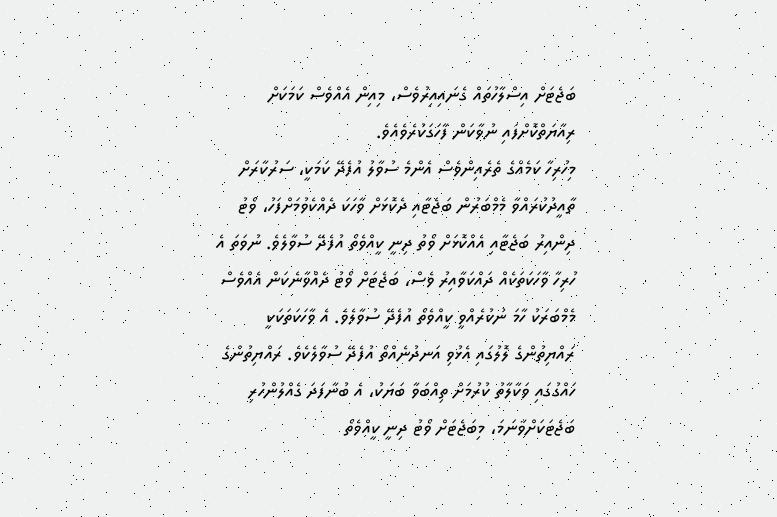ބަޖެޓަށް އިސްލާހުތައް ގެނައިއިރުވެސް، މިއިން އެއްވެސް ކަމަކަށް ރިއާޔަތްކޮށްފައި ނުވާކަން ފާހަގަކުރެވެއެވެ.
މިހުރިހާ ކަމެއްގެ ތެރެއިންވެސް އެންމެ ސުވާލު އުފެދޭ ކަމަކީ، ސަރުކާރަށް ތާއީދުކުރައްވާ މެމްބަރުން ބަޖެޓާއި ދެކޮޅަށް ވާހަކަ ދެއްކެވުމަށްފަހު، ވޯޓު ދިންއިރު ބަޖެޓާއި އެއްކޮޅަށް ވޯތު ދިނީ ކީއްވެތޯ އުފެދޭ ސުވާލެވެ. ނުވަތަ އެ ހުރިހާ ވާހަކަތަކެއް ދައްކަވާއިރު ވެސް، ބަޖެޓަށް ވޯޓު ދެއްވާނެކަން އެއްވެސް މެމްބަރަކު ހާމަ ނުކުރެއްވީ ކީއްވެތޯ އުފެދޭ ސުވާލެވެ. އެ ވާހަކަތަކަކީ ރައްޔިތުންގެ ލޮލުގައި އެޅުވި އަނދުނެއްތޯ އުފެދޭ ސުވާލެކެވެ. ރައްޔިތުންގެ ހައްގުގައި ވަކާލާތު ކުރުމަށް ތިއްބަވާ ބަޔަކު، އެ ބުނާފަދަ ގެއްލުންހުރި ބަޖެޓަކަށްވާނަމަ، މިބަޖެޓަށް ވޯޓު ދިނީ ކީއްވެތޯ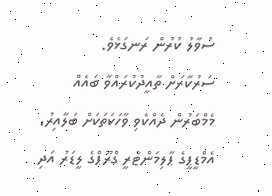ސުވާލު ކުރުން ރަނގަޅެވެ.
ސަރުކާރަށް ތާއީދުކުރައްވާ ބައެއް މެމްބަރުން ދެއްކެވި ވާހަކަތަކަށް ބަލާއިރު، އެމްޑީޕީގެ ޕާލިމަންޓްރީ ގްރޫޕްގެ ލީޑަރު އަދި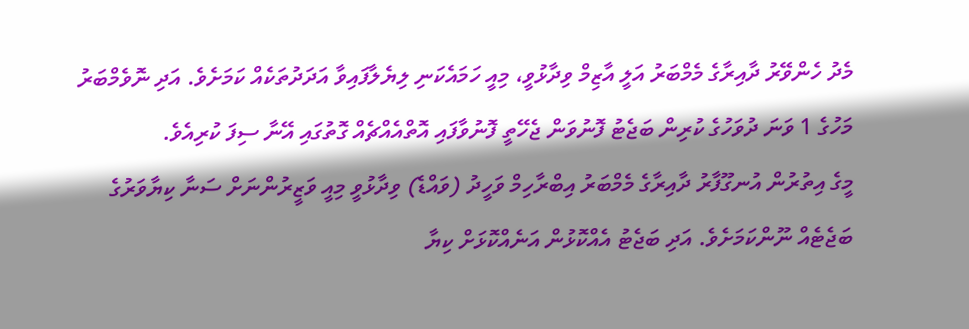މެދު ހެންވޭރު ދާއިރާގެ މެމްބަރު އަލީ އާޒިމް ވިދާޅުވީ، މިއީ ހަމައެކަނި ލިޔެލާފައިވާ އަދަދުތަކެއް ކަމަށެވެ. އަދި ނޮވެމްބަރު މަހުގެ 1 ވަނަ ދުވަހުގެ ކުރިން ބަޖެޓު ފޮނުވަން ޖެހޭތީ ފޮނުވާފައި އޮތްއެއްޗެއް ގޮތުގައި އޭނާ ސިފަ ކުރިއެވެ.
މީގެ އިތުރުން އުނގޫފާރު ދާއިރާގެ މެމްބަރު އިބްރާހިމް ވަހީދު (ވައްޑެ) ވިދާޅުވީ މިއީ ވަޒީރުންނަށް ސަނާ ކިޔާވަރުގެ ބަޖެޓެއް ނޫންކަމަށެވެ. އަދި ބަޖެޓު އެއްކޮޅުން އަނެއްކޮޅަށް ކިޔާ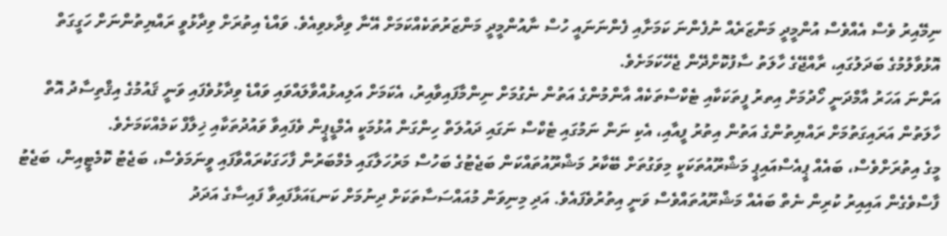ނިމޭއިރު ވެސް އެއްވެސް އުންމީދީ މަންޒަރެއް ނުފެންނަ ކަމަށާއި ފެންނަނައީ ހުސް ނާއުންމީދީ މަންޒަރުތަކެއްކަމަށް އޭނާ ވިދާޅވިއެވެ. ވައްޑެ އިތުރަށް ވިދާޅުވީ ރައްޔިތުންނަށް ހަގީގަތް އޮޅުވާލުމުގެ ބަދަލުގައި، ރާއްޖޭގެ ހާލަތު ސާފުކޮށްދޭން ޖެހޭކަމަށެވެ.
އަންނަ އަހަރު އާމްދަނީ ހޯދުމަށް އިތރު ފީތަކަކާއި ޓެކްސްތަކެއް އާންމުންގެ އަތުން ނެގުމަށް ނިންމާފައިވާއިރު، އެކަމަށް އަލިއޅުއްވާލައްވައި ވައްޑެ ވިދާޅުވެފައި ވަނީ ޤައުމުގެ އިޤްތިސާދު އޮތް ހާލަތުން އަރައިގަތުމަށް ރައްޔިތުންގެ އަތުން އިތުރު ފީއާއި، އެކި ނަން ނަމުގައި ޓެކްސް ނަގައި ދައުލަތް ހިންގަން އުޅުމަކީ އެމްޑީޕީން ވެފައިވާ ވައުދުތަކާއި ޚިލާފް ކަމެއްކަމަށެވެ.
މީގެ އިތުރަށްވެސް، ބައެއް ޕީއެސްއައިޕީ މަޝްރޫއުތަކަކީ މިވަގުތަށް ބޭކާރު މަޝްރޫއުތައްކަން ބަޖެޓުގެ ބަހުސް މަރުހަލާގައި މެމްބަރުން ފާހަގަކުރައްވާފައި ވީނަމަވެސް، ބަޖެޓު ކޮމެޓީއިން، ބަޖެޓު ފާސްވެގެން އައިއިރު ކުރިން ނެތް ބައެއް މަޝްރޫއުތައްވެސް ވަނީ އިތުރުވެފައެވެ. އަދި މިނިވަން މުއައްސަސާތަކަށް ދިނުމަށް ކަނޑައަޅާފައިވާ ފައިސާގެ އަދަދު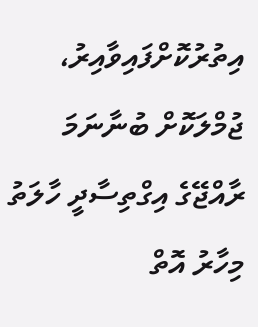އިތުރުކޮށްފައިވާއިރު، ޖުމްލަކޮށް ބުނާނަމަ ރާއްޖޭގެ އިގްތިސާދީ ހާލަތު މިހާރު އޮތް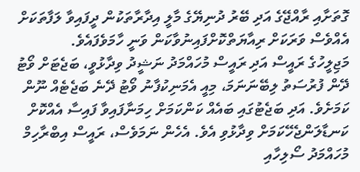ގޮތަށާއި ރާއްޖޭގެ އަދި ބޭރު ދުނިޔޭގެ މާލީ އިދާރާތަކުން ދީފައިވާ ލަފާތަކަށް އެއްވެސް ވަރަކަށް ރިއާޔަތްކޮށްފައިނުވާކަން ވަނީ ހާމަވެފައެވެ.
މަޖިލީހުގެ ރައީސް އަދި ރައީސް މުހައްމަދު ނަޝީދު ވިދާޅުވީ، ބަޖެޓަށް ވޯޓު ދޭން ފުރުސަތު ލިބޭނަނަމަ، މިއީ އެމަނިކުފާނު ވޯޓު ދޭނެ ބަޖެޓެއް ނޫން ކަމަށެވެ. އަދި ބަޖެޓުގައި ބައެއް ކަންކަމަށް ހިމަނާފައިވާ ފައިސާ އެއްކޮށް ކަނޑާލަންޖެހޭކަމަށް ވިދާޅުވި އެވެ. އެހެން ނަމަވެސް، ރައީސް އިބްރާހިމް މުހައްމަދު ސޯލިހާއި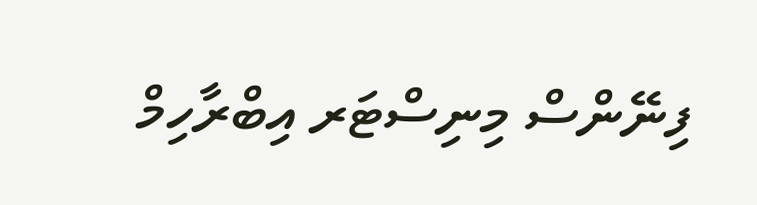ފިނޭންސް މިނިސްޓަރ އިބްރާހިމް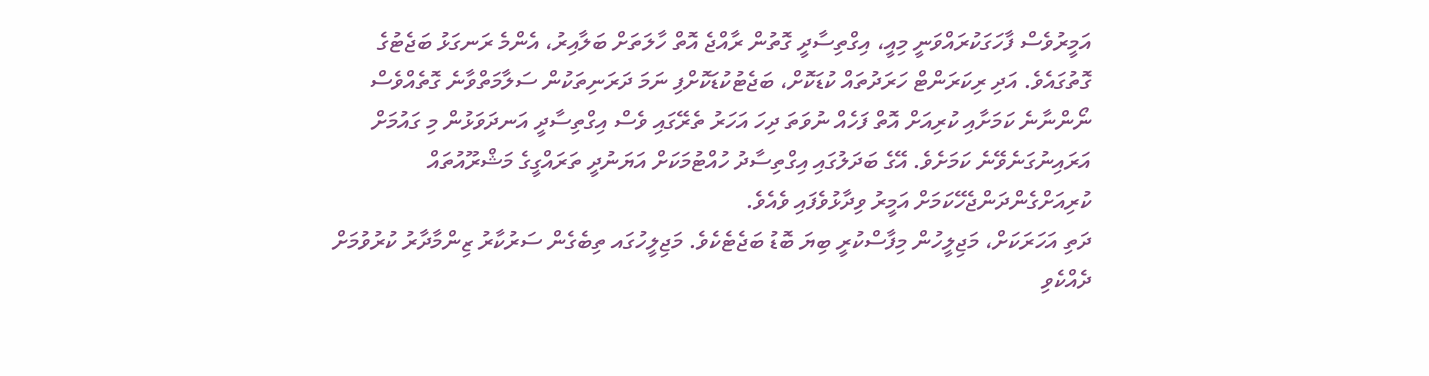އަމީރުވެސް ފާހަގަކުރައްވަނީ މިއީ، އިގްތިސާދީ ގޮތުން ރާއްޖެ އޮތް ހާލަތަށް ބަލާއިރު، އެންމެ ރަނގަޅު ބަޖެޓުގެ ގޮތުގައެވެ. އަދި ރިކަރަންޓް ހަރަދުތައް ކުޑަކޮށް، ބަޖެޓުކުޑަކޮށްފި ނަމަ ދަރަނިތަކުން ސަލާމަތްވާނެ ގޮތެއްވެސް ނޯންނާނެ ކަމަށާއި ކުރިއަށް އޮތް ފަހެއް ނުވަތަ ދިހަ އަހަރު ތެރޭގައި ވެސް އިގްތިސާދީ އަނދަވަޅުން މި ގައުމަށް އަރައިނުގަނެވޭނެ ކަމަށެވެ. އޭގެ ބަދަލުގައި އިގްތިސާދު ހުއްޓުމަކަށް އަޔަނުދީ ތަރައްގީގެ މަޝްރޫއުތައް ކުރިއަށްގެންދަންޖެހޭކަމަށް އަމީރު ވިދާޅުވެފައި ވެއެވެ.
ދަތި އަހަރަކަށް، މަޖިލީހުން މިފާސްކުރީ ބިޔަ ބޮޑު ބަޖެޓެކެވެ. މަޖިލީހުގައ ތިބެގެން ސަރުކާރު ޒިންމާދާރު ކުރުވުމަށް ދެއްކެވި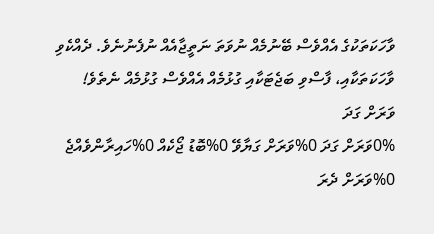ވާހަކަތަކުގެ އެއްވެސް ބޭނުމެއް ނުވަތަ ނަތީޖާއެއް ނުފެނުނެވެ. ދެއްކެވި ވާހަކަތަކާއި، ފާސްވި ބަޖެޓަކާއި ގުޅުމެއް އެއްވެސް ގުޅުމެއް ނެތެވެ!
ވަރަށް ގަދަ
0%ވަރަށް ގަދަ 0%ވަރަށް ގަޔާވޭ 0%ބޮޑު ޖޯކެއް 0%ހައިރާންވެއްޖެ 0%ވަރަށް ދެރަ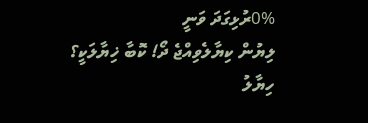0%ރުޅިގަދަ ވަނީ
ލިޔުން ކިޔާލެވިއްޖެ ދޯ! ކޮބާ ޚިޔާލަކީ؟
ހިޔާލު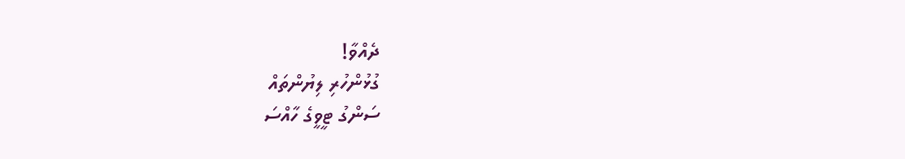ދެއްވާ!
ގުޅުންހުރި ލިޔުންތައް
ސަންގު ޓީވީގެ ހާއްސަ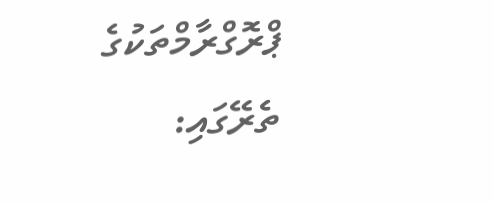ޕްރޮގްރާމްތަކުގެ ތެރޭގައި: